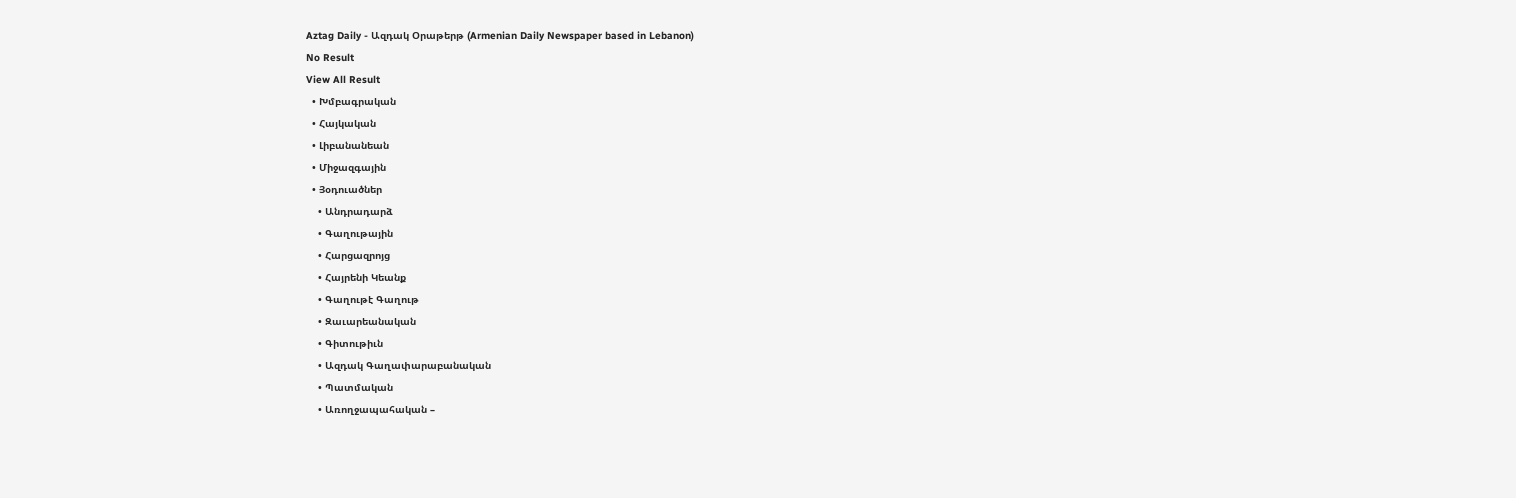Aztag Daily - Ազդակ Օրաթերթ (Armenian Daily Newspaper based in Lebanon)
No Result
View All Result
  • Խմբագրական
  • Հայկական
  • Լիբանանեան
  • Միջազգային
  • Յօդուածներ
    • Անդրադարձ
    • Գաղութային
    • Հարցազրոյց
    • Հայրենի Կեանք
    • Գաղութէ Գաղութ
    • Զաւարեանական
    • Գիտութիւն
    • Ազդակ Գաղափարաբանական
    • Պատմական
    • Առողջապահական –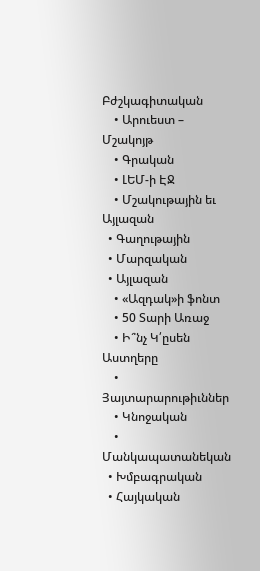Բժշկագիտական
    • Արուեստ – Մշակոյթ
    • Գրական
    • ԼԵՄ-ի ԷՋ
    • Մշակութային եւ Այլազան
  • Գաղութային
  • Մարզական
  • Այլազան
    • «Ազդակ»ի ֆոնտ
    • 50 Տարի Առաջ
    • Ի՞նչ Կ՛ըսեն Աստղերը
    • Յայտարարութիւններ
    • Կնոջական
    • Մանկապատանեկան
  • Խմբագրական
  • Հայկական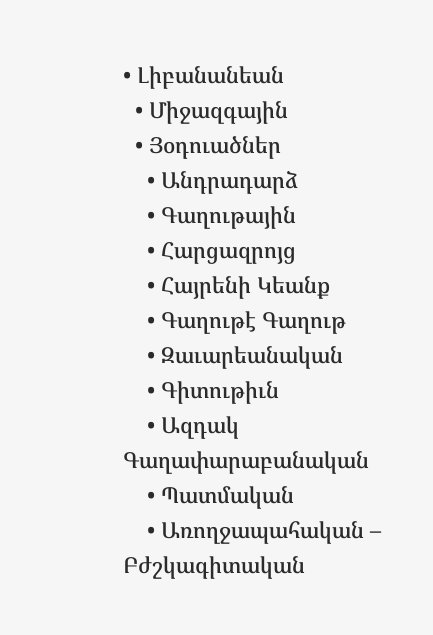• Լիբանանեան
  • Միջազգային
  • Յօդուածներ
    • Անդրադարձ
    • Գաղութային
    • Հարցազրոյց
    • Հայրենի Կեանք
    • Գաղութէ Գաղութ
    • Զաւարեանական
    • Գիտութիւն
    • Ազդակ Գաղափարաբանական
    • Պատմական
    • Առողջապահական – Բժշկագիտական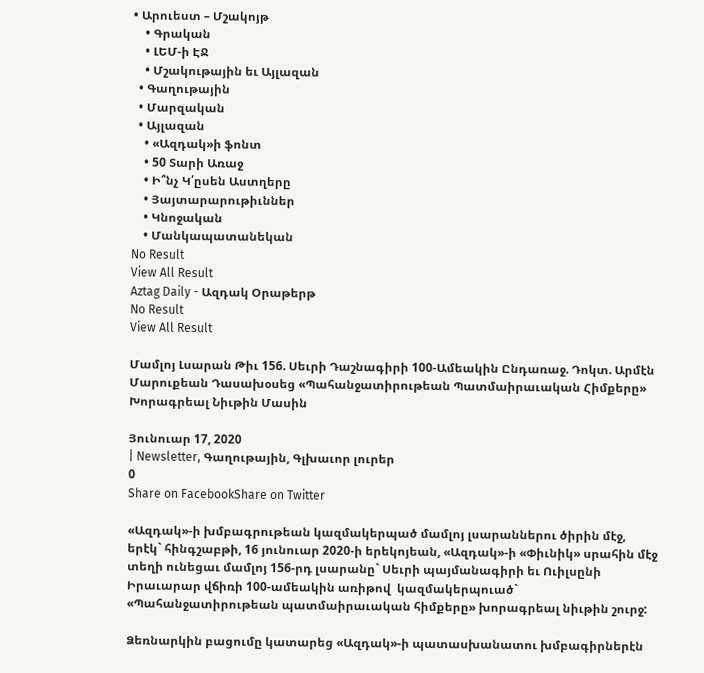• Արուեստ – Մշակոյթ
    • Գրական
    • ԼԵՄ-ի ԷՋ
    • Մշակութային եւ Այլազան
  • Գաղութային
  • Մարզական
  • Այլազան
    • «Ազդակ»ի ֆոնտ
    • 50 Տարի Առաջ
    • Ի՞նչ Կ՛ըսեն Աստղերը
    • Յայտարարութիւններ
    • Կնոջական
    • Մանկապատանեկան
No Result
View All Result
Aztag Daily - Ազդակ Օրաթերթ
No Result
View All Result

Մամլոյ Լսարան Թիւ 156. Սեւրի Դաշնագիրի 100-Ամեակին Ընդառաջ. Դոկտ. Արմէն Մարուքեան Դասախօսեց «Պահանջատիրութեան Պատմաիրաւական Հիմքերը» Խորագրեալ Նիւթին Մասին

Յունուար 17, 2020
| Newsletter, Գաղութային, Գլխաւոր լուրեր
0
Share on FacebookShare on Twitter

«Ազդակ»-ի խմբագրութեան կազմակերպած մամլոյ լսարաններու ծիրին մէջ, երէկ` հինգշաբթի, 16 յունուար 2020-ի երեկոյեան, «Ազդակ»-ի «Փիւնիկ» սրահին մէջ տեղի ունեցաւ մամլոյ 156-րդ լսարանը` Սեւրի պայմանագիրի եւ Ուիլսընի Իրաւարար վճիռի 100-ամեակին առիթով  կազմակերպուած` «Պահանջատիրութեան պատմաիրաւական հիմքերը» խորագրեալ նիւթին շուրջ:

Ձեռնարկին բացումը կատարեց «Ազդակ»-ի պատասխանատու խմբագիրներէն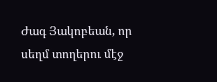Ժագ Յակոբեան, որ սեղմ տողերու մէջ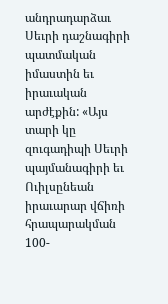անդրադարձաւ Սեւրի դաշնագիրի պատմական իմաստին եւ իրաւական արժէքին: «Այս տարի կը զուգադիպի Սեւրի պայմանագիրի եւ Ուիլսընեան իրաւարար վճիռի հրապարակման 100-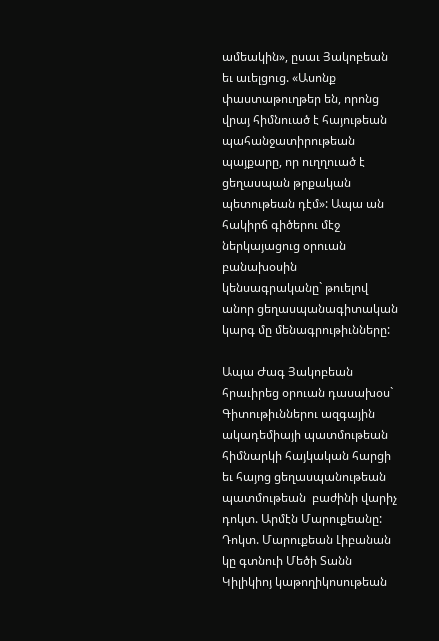ամեակին», ըսաւ Յակոբեան եւ աւելցուց. «Ասոնք փաստաթուղթեր են, որոնց վրայ հիմնուած է հայութեան պահանջատիրութեան պայքարը, որ ուղղուած է ցեղասպան թրքական պետութեան դէմ»: Ապա ան հակիրճ գիծերու մէջ ներկայացուց օրուան բանախօսին կենսագրականը` թուելով անոր ցեղասպանագիտական կարգ մը մենագրութիւնները:

Ապա Ժագ Յակոբեան հրաւիրեց օրուան դասախօս` Գիտութիւններու ազգային ակադեմիայի պատմութեան հիմնարկի հայկական հարցի եւ հայոց ցեղասպանութեան պատմութեան  բաժինի վարիչ դոկտ. Արմէն Մարուքեանը: Դոկտ. Մարուքեան Լիբանան կը գտնուի Մեծի Տանն Կիլիկիոյ կաթողիկոսութեան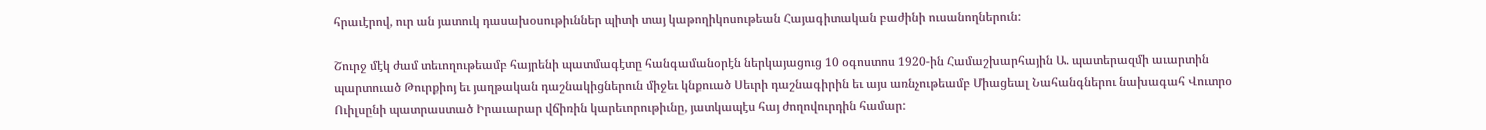հրաւէրով, ուր ան յատուկ դասախօսութիւններ պիտի տայ կաթողիկոսութեան Հայագիտական բաժինի ուսանողներուն:

Շուրջ մէկ ժամ տեւողութեամբ հայրենի պատմագէտը հանգամանօրէն ներկայացուց 10 օգոստոս 1920-ին Համաշխարհային Ա. պատերազմի աւարտին պարտուած Թուրքիոյ եւ յաղթական դաշնակիցներուն միջեւ կնքուած Սեւրի դաշնագիրին եւ այս առնչութեամբ Միացեալ Նահանգներու նախագահ Վուտրօ Ուիլսընի պատրաստած Իրաւարար վճիռին կարեւորութիւնը, յատկապէս հայ ժողովուրդին համար: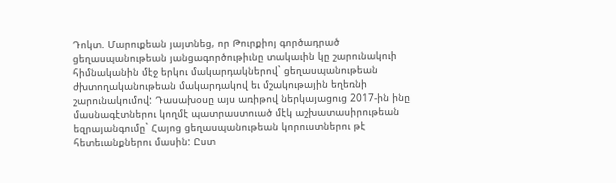Դոկտ. Մարուքեան յայտնեց, որ Թուրքիոյ գործադրած ցեղասպանութեան յանցագործութիւնը տակաւին կը շարունակուի հիմնականին մէջ երկու մակարդակներով` ցեղասպանութեան ժխտողականութեան մակարդակով եւ մշակութային եղեռնի շարունակումով: Դասախօսը այս առիթով ներկայացուց 2017-ին ինը մասնագէտներու կողմէ պատրաստուած մէկ աշխատասիրութեան եզրայանգումը` Հայոց ցեղասպանութեան կորուստներու թէ հետեւանքներու մասին: Ըստ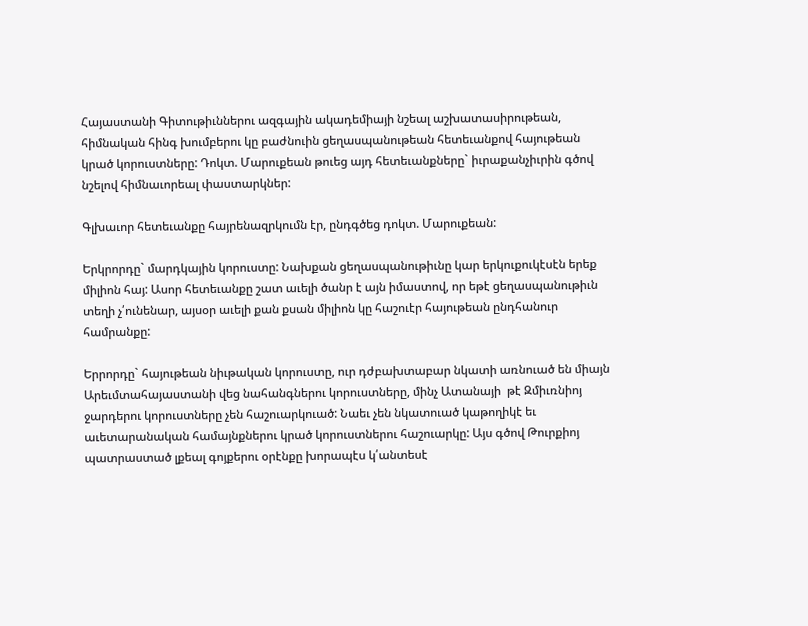Հայաստանի Գիտութիւններու ազգային ակադեմիայի նշեալ աշխատասիրութեան, հիմնական հինգ խումբերու կը բաժնուին ցեղասպանութեան հետեւանքով հայութեան կրած կորուստները: Դոկտ. Մարուքեան թուեց այդ հետեւանքները` իւրաքանչիւրին գծով նշելով հիմնաւորեալ փաստարկներ:

Գլխաւոր հետեւանքը հայրենազրկումն էր, ընդգծեց դոկտ. Մարուքեան:

Երկրորդը` մարդկային կորուստը: Նախքան ցեղասպանութիւնը կար երկուքուկէսէն երեք միլիոն հայ: Ասոր հետեւանքը շատ աւելի ծանր է այն իմաստով, որ եթէ ցեղասպանութիւն տեղի չ՛ունենար, այսօր աւելի քան քսան միլիոն կը հաշուէր հայութեան ընդհանուր համրանքը:

Երրորդը` հայութեան նիւթական կորուստը, ուր դժբախտաբար նկատի առնուած են միայն Արեւմտահայաստանի վեց նահանգներու կորուստները, մինչ Ատանայի  թէ Զմիւռնիոյ ջարդերու կորուստները չեն հաշուարկուած: Նաեւ չեն նկատուած կաթողիկէ եւ աւետարանական համայնքներու կրած կորուստներու հաշուարկը: Այս գծով Թուրքիոյ պատրաստած լքեալ գոյքերու օրէնքը խորապէս կ՛անտեսէ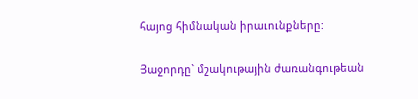հայոց հիմնական իրաւունքները:

Յաջորդը` մշակութային ժառանգութեան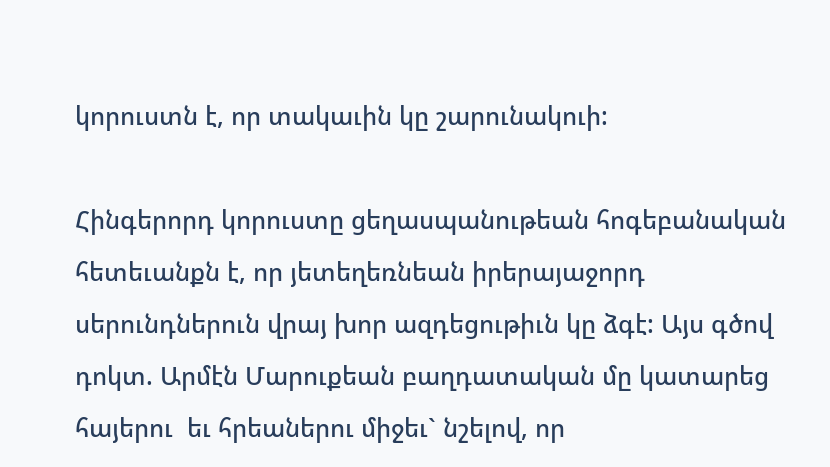կորուստն է, որ տակաւին կը շարունակուի:

Հինգերորդ կորուստը ցեղասպանութեան հոգեբանական հետեւանքն է, որ յետեղեռնեան իրերայաջորդ սերունդներուն վրայ խոր ազդեցութիւն կը ձգէ: Այս գծով դոկտ. Արմէն Մարուքեան բաղդատական մը կատարեց հայերու  եւ հրեաներու միջեւ` նշելով, որ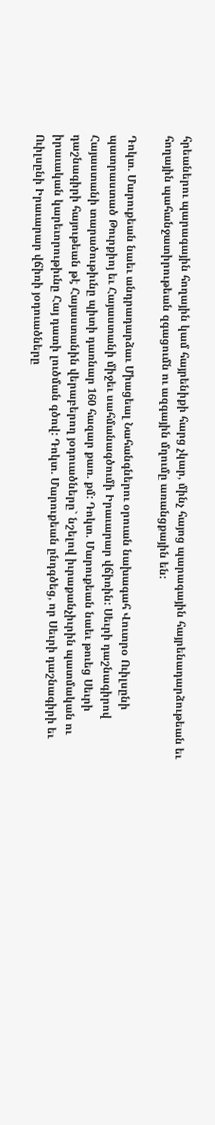հրեաներու պարագային հողային կամ հայրենիքի հարց չկար, մինչ հայոց պարագային հայրենադարձութեան եւ հողային պահանջատիրութեան զգացումն ու ազգային մղումը առանցքային են:

Դոկտ. Մարուքեան նաեւ անդրադարձաւ Միացեալ Նահանգներու օրուան նախագահ Վուտրօ Ուիլսընի պատրաստած Թուրքիոյ եւ Հայաստանի միջեւ սահմանագծումի Իրաւարար վճիռին: Սեւրի դաշնագիրով Հայաստանի տարածութիւնը պիտի դառնար 160 հազար քառ. քմ: Դոկտ. Մարուքեան նաեւ թուեց Սեւրի դաշնագիրի հայութեան թէ Հայաստանին վերաբերող յօդուածները` նշելով իւրաքանչիւրին պատմական ու իրաւական կարեւորութիւնը Հայ դատի լուծման գծով: Դոկտ. Մարուքեան ընդգծեց, որ Սեւրի դաշնագիրի եւ Ուիլսընի Իրաւարար վճիռի յօդուածները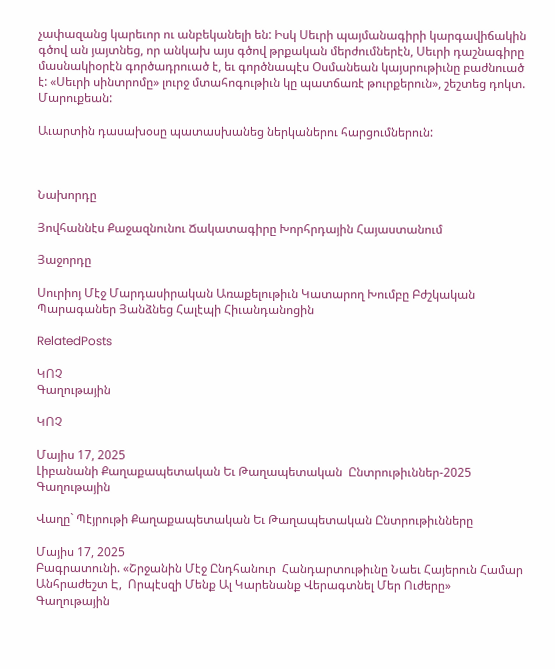չափազանց կարեւոր ու անբեկանելի են: Իսկ Սեւրի պայմանագիրի կարգավիճակին գծով ան յայտնեց, որ անկախ այս գծով թրքական մերժումներէն, Սեւրի դաշնագիրը մասնակիօրէն գործադրուած է, եւ գործնապէս Օսմանեան կայսրութիւնը բաժնուած է: «Սեւրի սինտրոմը» լուրջ մտահոգութիւն կը պատճառէ թուրքերուն», շեշտեց դոկտ. Մարուքեան:

Աւարտին դասախօսը պատասխանեց ներկաներու հարցումներուն:



Նախորդը

Յովհաննէս Քաջազնունու Ճակատագիրը Խորհրդային Հայաստանում

Յաջորդը

Սուրիոյ Մէջ Մարդասիրական Առաքելութիւն Կատարող Խումբը Բժշկական Պարագաներ Յանձնեց Հալէպի Հիւանդանոցին

RelatedPosts

ԿՈՉ
Գաղութային

ԿՈՉ

Մայիս 17, 2025
Լիբանանի Քաղաքապետական Եւ Թաղապետական  Ընտրութիւններ-2025
Գաղութային

Վաղը` Պէյրութի Քաղաքապետական Եւ Թաղապետական Ընտրութիւնները

Մայիս 17, 2025
Բագրատունի. «Շրջանին Մէջ Ընդհանուր  Հանդարտութիւնը Նաեւ Հայերուն Համար Անհրաժեշտ Է,  Որպէսզի Մենք Ալ Կարենանք Վերագտնել Մեր Ուժերը»
Գաղութային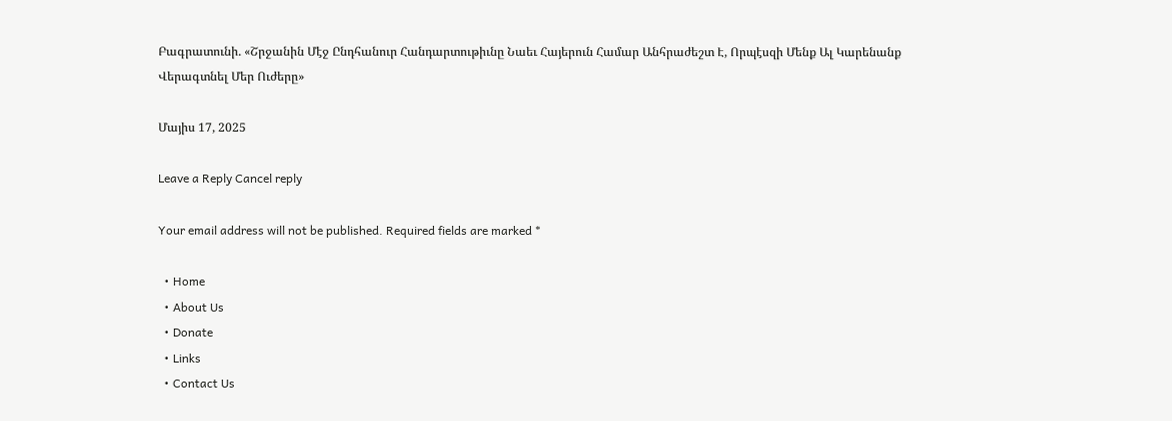Բագրատունի. «Շրջանին Մէջ Ընդհանուր Հանդարտութիւնը Նաեւ Հայերուն Համար Անհրաժեշտ Է, Որպէսզի Մենք Ալ Կարենանք Վերագտնել Մեր Ուժերը»

Մայիս 17, 2025

Leave a Reply Cancel reply

Your email address will not be published. Required fields are marked *

  • Home
  • About Us
  • Donate
  • Links
  • Contact Us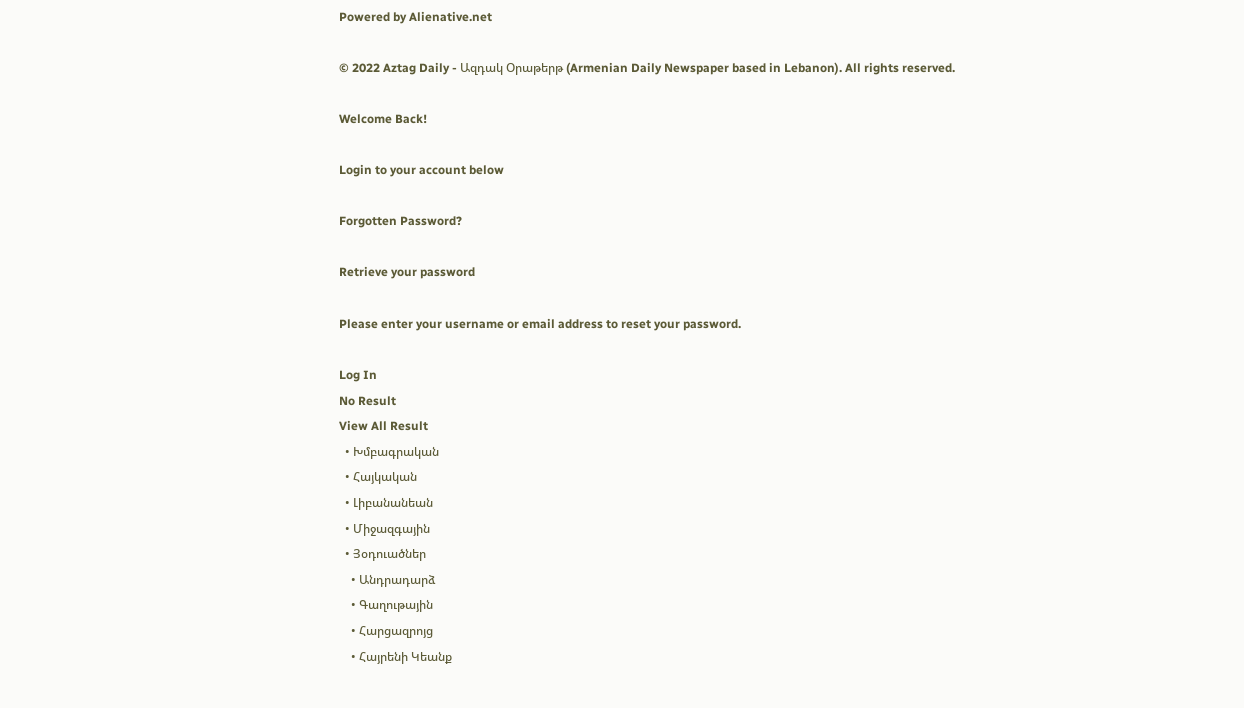Powered by Alienative.net

© 2022 Aztag Daily - Ազդակ Օրաթերթ (Armenian Daily Newspaper based in Lebanon). All rights reserved.

Welcome Back!

Login to your account below

Forgotten Password?

Retrieve your password

Please enter your username or email address to reset your password.

Log In
No Result
View All Result
  • Խմբագրական
  • Հայկական
  • Լիբանանեան
  • Միջազգային
  • Յօդուածներ
    • Անդրադարձ
    • Գաղութային
    • Հարցազրոյց
    • Հայրենի Կեանք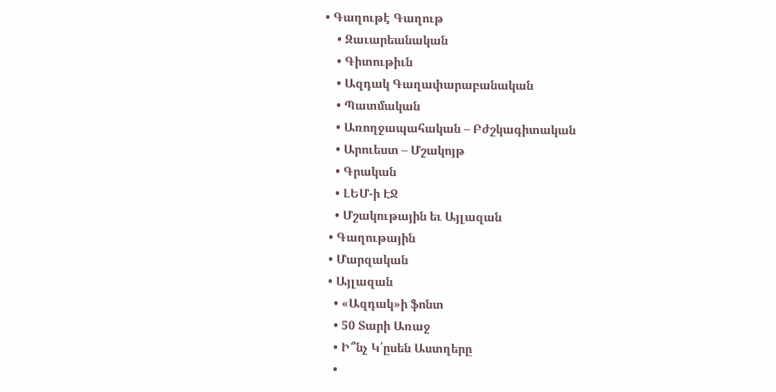• Գաղութէ Գաղութ
    • Զաւարեանական
    • Գիտութիւն
    • Ազդակ Գաղափարաբանական
    • Պատմական
    • Առողջապահական – Բժշկագիտական
    • Արուեստ – Մշակոյթ
    • Գրական
    • ԼԵՄ-ի ԷՋ
    • Մշակութային եւ Այլազան
  • Գաղութային
  • Մարզական
  • Այլազան
    • «Ազդակ»ի ֆոնտ
    • 50 Տարի Առաջ
    • Ի՞նչ Կ՛ըսեն Աստղերը
    •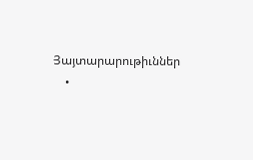Յայտարարութիւններ
    •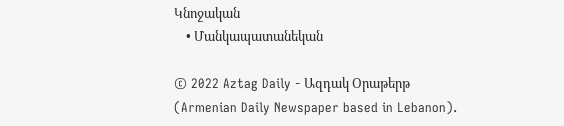Կնոջական
    • Մանկապատանեկան

© 2022 Aztag Daily - Ազդակ Օրաթերթ (Armenian Daily Newspaper based in Lebanon).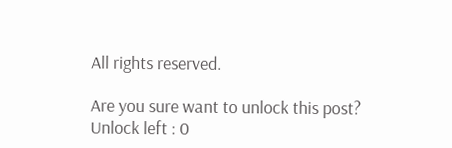All rights reserved.

Are you sure want to unlock this post?
Unlock left : 0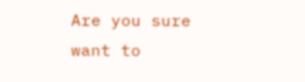Are you sure want to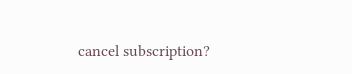cancel subscription?